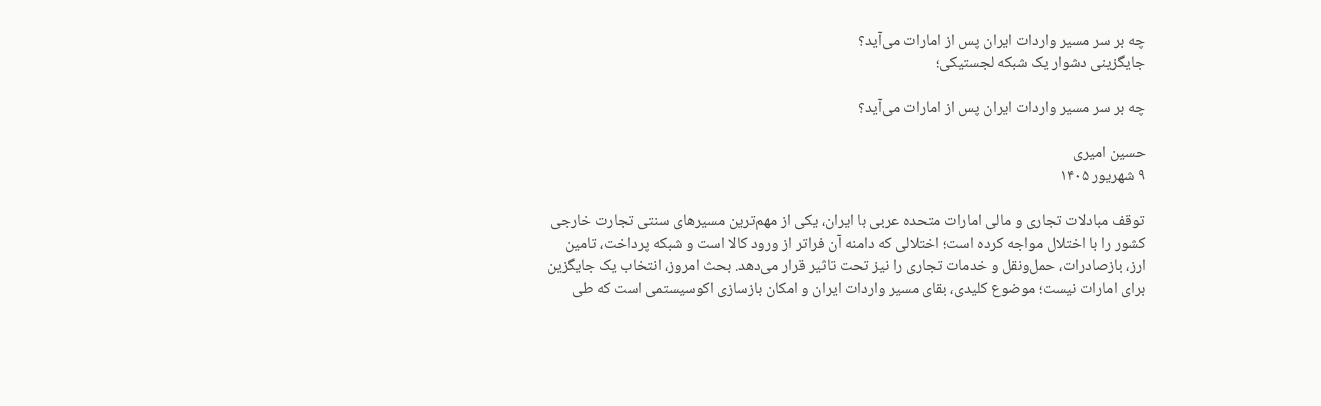چه بر سر مسیر واردات ایران پس از امارات می‌آید؟
جایگزینی دشوار یک شبکه لجستیکی؛

چه بر سر مسیر واردات ایران پس از امارات می‌آید؟

حسین امیری
۹ شهریور ۱۴۰۵

توقف مبادلات تجاری و مالی امارات متحده عربی با ایران، یکی از مهم‌ترین مسیرهای سنتی تجارت خارجی کشور را با اختلال مواجه کرده است؛ اختلالی که دامنه آن فراتر از ورود کالا است و شبکه پرداخت، تامین ارز، بازصادرات، حمل‌ونقل و خدمات تجاری را نیز تحت تاثیر قرار می‌دهد. بحث امروز، انتخاب یک جایگزین برای امارات نیست؛ موضوع کلیدی، بقای مسیر واردات ایران و امکان بازسازی اکوسیستمی است که طی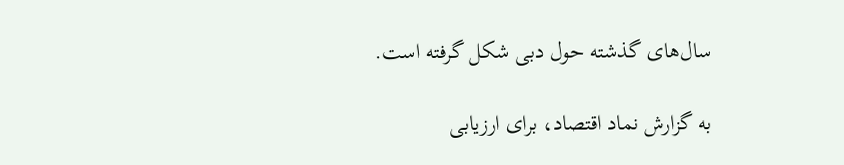سال‌های گذشته حول دبی شکل گرفته است.

به گزارش نماد اقتصاد، برای ارزیابی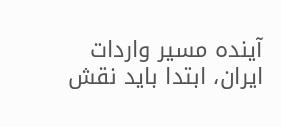آینده مسیر واردات ایران، ابتدا باید نقش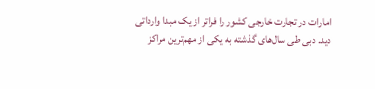امارات در تجارت خارجی کشور را فراتر از یک مبدا وارداتی دید. دبی طی سال‌های گذشته به یکی از مهم‌ترین مراکز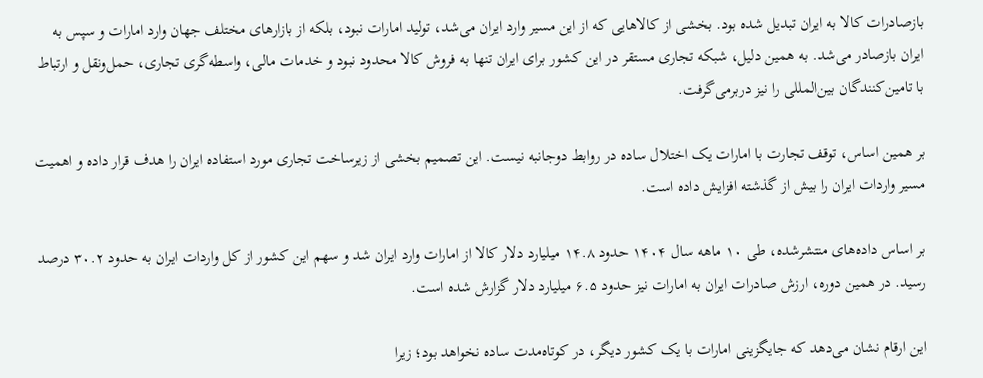بازصادرات کالا به ایران تبدیل شده بود. بخشی از کالاهایی که از این مسیر وارد ایران می‌شد، تولید امارات نبود، بلکه از بازارهای مختلف جهان وارد امارات و سپس به ایران بازصادر می‌شد. به همین دلیل، شبکه تجاری مستقر در این کشور برای ایران تنها به فروش کالا محدود نبود و خدمات مالی، واسطه‌گری تجاری، حمل‌ونقل و ارتباط با تامین‌کنندگان بین‌المللی را نیز دربرمی‌گرفت.

بر همین اساس، توقف تجارت با امارات یک اختلال ساده در روابط دوجانبه نیست. این تصمیم بخشی از زیرساخت تجاری مورد استفاده ایران را هدف قرار داده و اهمیت مسیر واردات ایران را بیش از گذشته افزایش داده است.

بر اساس داده‌های منتشرشده، طی ۱۰ ماهه سال ۱۴۰۴ حدود ۱۴.۸ میلیارد دلار کالا از امارات وارد ایران شد و سهم این کشور از کل واردات ایران به حدود ۳۰.۲ درصد رسید. در همین دوره، ارزش صادرات ایران به امارات نیز حدود ۶.۵ میلیارد دلار گزارش شده است.

این ارقام نشان می‌دهد که جایگزینی امارات با یک کشور دیگر، در کوتاه‌مدت ساده نخواهد بود؛ زیرا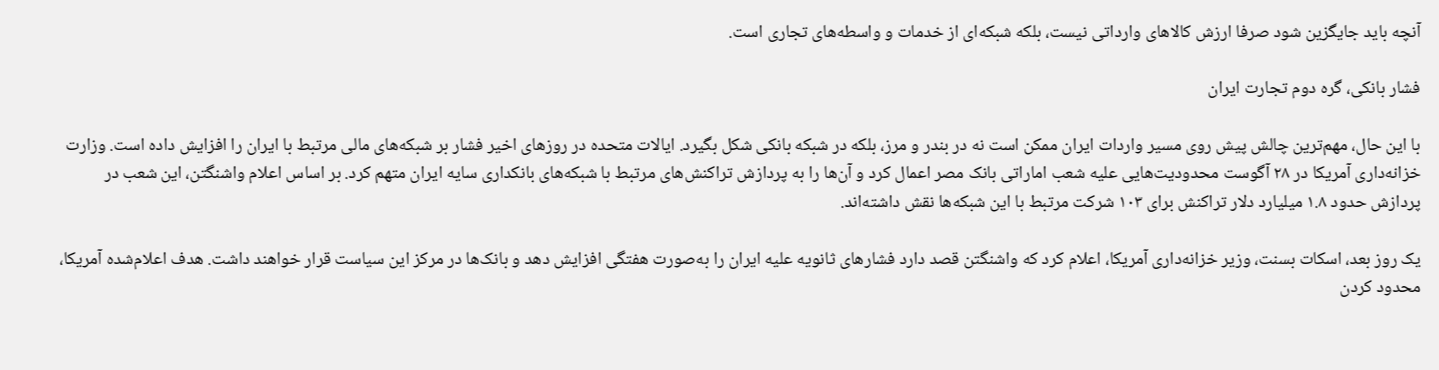آنچه باید جایگزین شود صرفا ارزش کالاهای وارداتی نیست، بلکه شبکه‌ای از خدمات و واسطه‌های تجاری است.

فشار بانکی، گره دوم تجارت ایران

با این حال، مهم‌ترین چالش پیش روی مسیر واردات ایران ممکن است نه در بندر و مرز، بلکه در شبکه بانکی شکل بگیرد. ایالات متحده در روزهای اخیر فشار بر شبکه‌های مالی مرتبط با ایران را افزایش داده است. وزارت خزانه‌داری آمریکا در ۲۸ آگوست محدودیت‌هایی علیه شعب اماراتی بانک مصر اعمال کرد و آن‌ها را به پردازش تراکنش‌های مرتبط با شبکه‌های بانکداری سایه ایران متهم کرد. بر اساس اعلام واشنگتن، این شعب در پردازش حدود ۱.۸ میلیارد دلار تراکنش برای ۱۰۳ شرکت مرتبط با این شبکه‌ها نقش داشته‌اند.

یک روز بعد، اسکات بسنت، وزیر خزانه‌داری آمریکا، اعلام کرد که واشنگتن قصد دارد فشارهای ثانویه علیه ایران را به‌صورت هفتگی افزایش دهد و بانک‌ها در مرکز این سیاست قرار خواهند داشت. هدف اعلام‌شده آمریکا، محدود کردن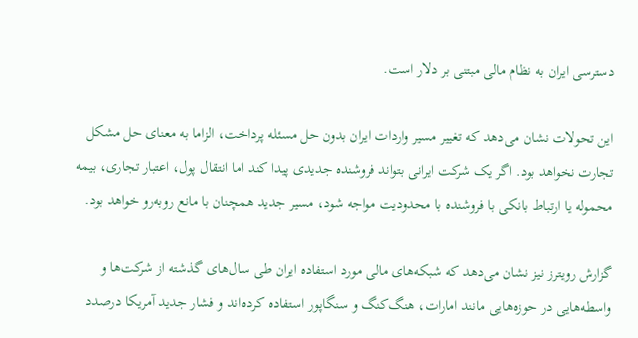دسترسی ایران به نظام مالی مبتنی بر دلار است.

این تحولات نشان می‌دهد که تغییر مسیر واردات ایران بدون حل مسئله پرداخت، الزاما به معنای حل مشکل تجارت نخواهد بود. اگر یک شرکت ایرانی بتواند فروشنده جدیدی پیدا کند اما انتقال پول، اعتبار تجاری، بیمه محموله یا ارتباط بانکی با فروشنده با محدودیت مواجه شود، مسیر جدید همچنان با مانع روبه‌رو خواهد بود.

گزارش رویترز نیز نشان می‌دهد که شبکه‌های مالی مورد استفاده ایران طی سال‌های گذشته از شرکت‌ها و واسطه‌هایی در حوزه‌هایی مانند امارات، هنگ‌کنگ و سنگاپور استفاده کرده‌اند و فشار جدید آمریکا درصدد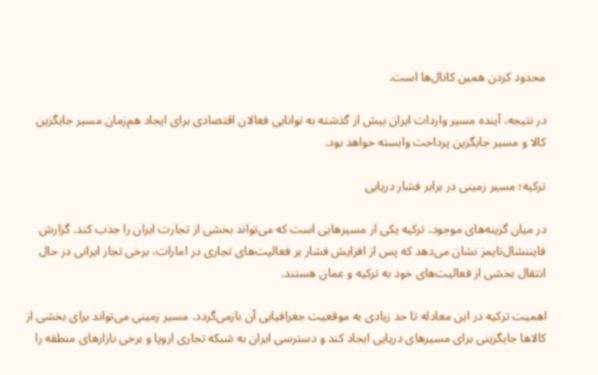محدود کردن همین کانال‌ها است.

در نتیجه، آینده مسیر واردات ایران بیش از گذشته به توانایی فعالان اقتصادی برای ایجاد هم‌زمان مسیر جایگزین کالا و مسیر جایگزین پرداخت وابسته خواهد بود.

ترکیه؛ مسیر زمینی در برابر فشار دریایی

در میان گزینه‌های موجود، ترکیه یکی از مسیرهایی است که می‌تواند بخشی از تجارت ایران را جذب کند. گزارش فایننشال‌تایمز نشان می‌دهد که پس از افزایش فشار بر فعالیت‌های تجاری در امارات، برخی تجار ایرانی در حال انتقال بخشی از فعالیت‌های خود به ترکیه و عمان هستند.

اهمیت ترکیه در این معادله تا حد زیادی به موقعیت جغرافیایی آن بازمی‌گردد. مسیر زمینی می‌تواند برای بخشی از کالاها جایگزینی برای مسیرهای دریایی ایجاد کند و دسترسی ایران به شبکه تجاری اروپا و برخی بازارهای منطقه را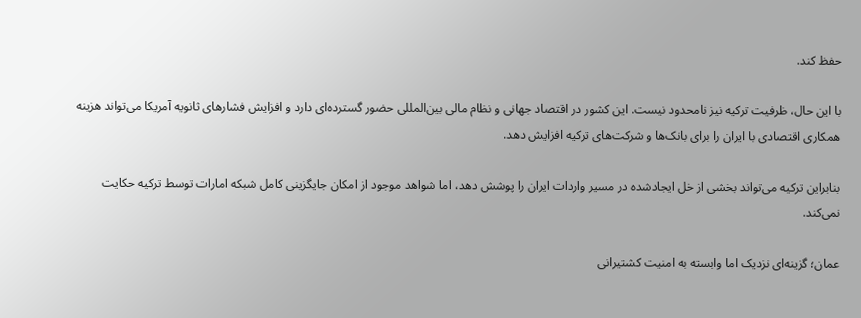حفظ کند.

با این حال، ظرفیت ترکیه نیز نامحدود نیست. این کشور در اقتصاد جهانی و نظام مالی بین‌المللی حضور گسترده‌ای دارد و افزایش فشارهای ثانویه آمریکا می‌تواند هزینه همکاری اقتصادی با ایران را برای بانک‌ها و شرکت‌های ترکیه افزایش دهد.

بنابراین ترکیه می‌تواند بخشی از خل ایجادشده در مسیر واردات ایران را پوشش دهد، اما شواهد موجود از امکان جایگزینی کامل شبکه امارات توسط ترکیه حکایت نمی‌کند.

عمان؛ گزینه‌ای نزدیک اما وابسته به امنیت کشتیرانی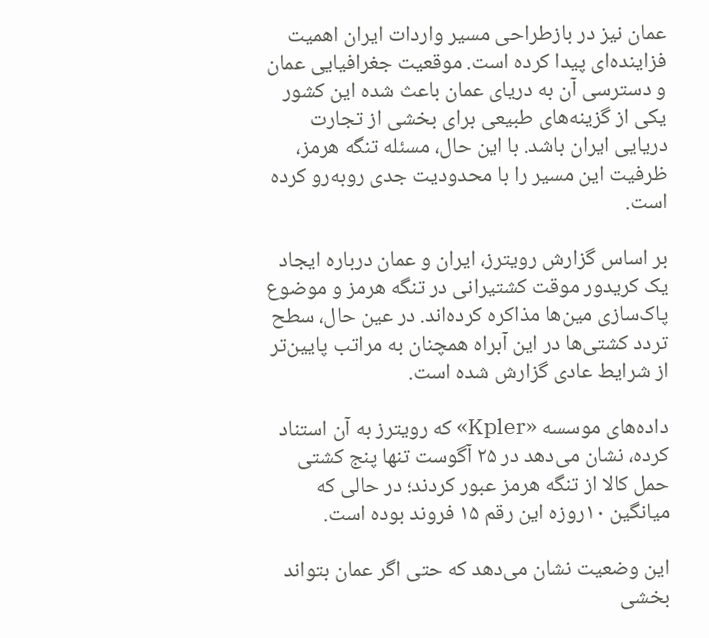عمان نیز در بازطراحی مسیر واردات ایران اهمیت فزاینده‌ای پیدا کرده است. موقعیت جغرافیایی عمان و دسترسی آن به دریای عمان باعث شده این کشور یکی از گزینه‌های طبیعی برای بخشی از تجارت دریایی ایران باشد. با این حال، مسئله تنگه هرمز، ظرفیت این مسیر را با محدودیت جدی روبه‌رو کرده است.

بر اساس گزارش رویترز، ایران و عمان درباره ایجاد یک کریدور موقت کشتیرانی در تنگه هرمز و موضوع پاک‌سازی مین‌ها مذاکره کرده‌اند. در عین حال، سطح تردد کشتی‌ها در این آبراه همچنان به مراتب پایین‌تر از شرایط عادی گزارش شده است.

داده‌های موسسه «Kpler» که رویترز به آن استناد کرده، نشان می‌دهد در ۲۵ آگوست تنها پنج کشتی حمل کالا از تنگه هرمز عبور کردند؛ در حالی که میانگین ۱۰روزه این رقم ۱۵ فروند بوده است.

این وضعیت نشان می‌دهد که حتی اگر عمان بتواند بخشی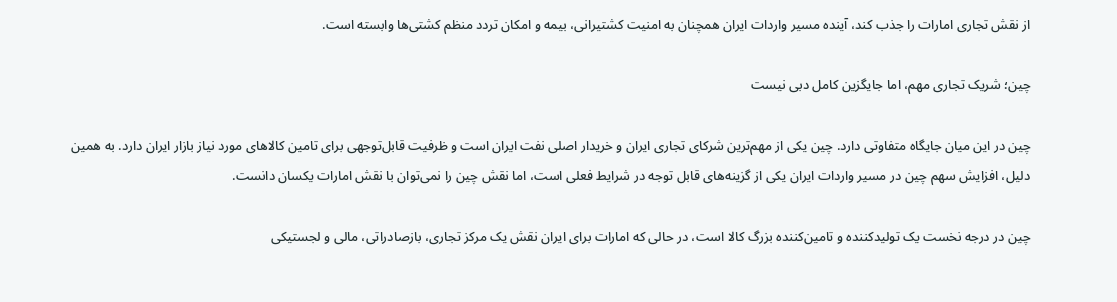از نقش تجاری امارات را جذب کند، آینده مسیر واردات ایران همچنان به امنیت کشتیرانی، بیمه و امکان تردد منظم کشتی‌ها وابسته است.

چین؛ شریک تجاری مهم، اما جایگزین کامل دبی نیست

چین در این میان جایگاه متفاوتی دارد. چین یکی از مهم‌ترین شرکای تجاری ایران و خریدار اصلی نفت ایران است و ظرفیت قابل‌توجهی برای تامین کالاهای مورد نیاز بازار ایران دارد. به همین دلیل، افزایش سهم چین در مسیر واردات ایران یکی از گزینه‌های قابل توجه در شرایط فعلی است، اما نقش چین را نمی‌توان با نقش امارات یکسان دانست.

چین در درجه نخست یک تولیدکننده و تامین‌کننده بزرگ کالا است، در حالی که امارات برای ایران نقش یک مرکز تجاری، بازصادراتی، مالی و لجستیکی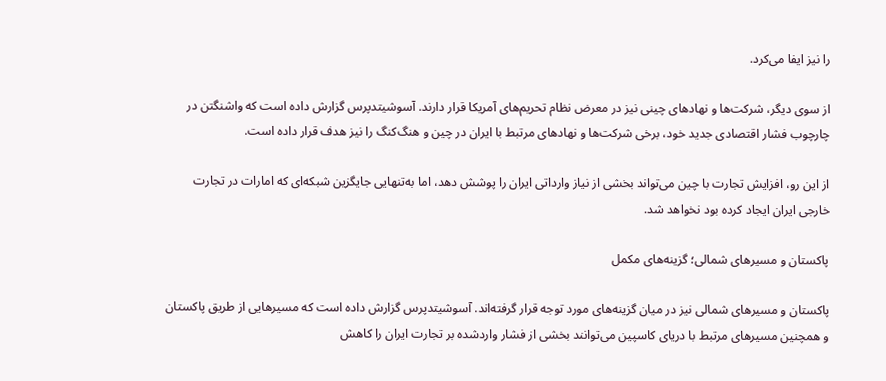را نیز ایفا می‌کرد.

از سوی دیگر، شرکت‌ها و نهادهای چینی نیز در معرض نظام تحریم‌های آمریکا قرار دارند. آسوشیتدپرس گزارش داده است که واشنگتن در چارچوب فشار اقتصادی جدید خود، برخی شرکت‌ها و نهادهای مرتبط با ایران در چین و هنگ‌کنگ را نیز هدف قرار داده است.

از این رو، افزایش تجارت با چین می‌تواند بخشی از نیاز وارداتی ایران را پوشش دهد، اما به‌تنهایی جایگزین شبکه‌ای که امارات در تجارت خارجی ایران ایجاد کرده بود نخواهد شد.

پاکستان و مسیرهای شمالی؛ گزینه‌های مکمل

پاکستان و مسیرهای شمالی نیز در میان گزینه‌های مورد توجه قرار گرفته‌اند. آسوشیتدپرس گزارش داده است که مسیرهایی از طریق پاکستان و همچنین مسیرهای مرتبط با دریای کاسپین می‌توانند بخشی از فشار واردشده بر تجارت ایران را کاهش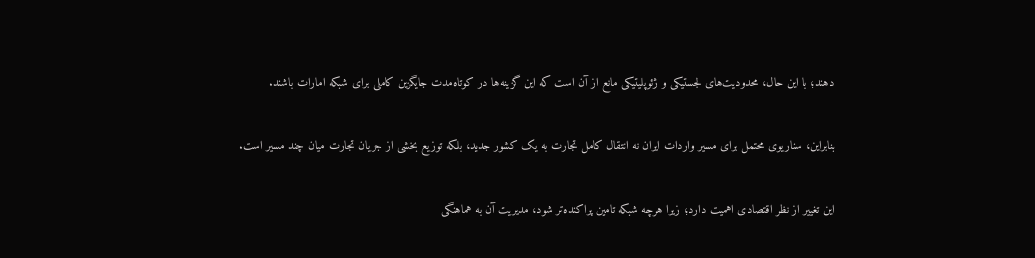دهند؛ با این حال، محدودیت‌های لجستیکی و ژئوپلیتیکی مانع از آن است که این گزینه‌ها در کوتاه‌مدت جایگزین کاملی برای شبکه امارات باشند.

بنابراین، سناریوی محتمل برای مسیر واردات ایران نه انتقال کامل تجارت به یک کشور جدید، بلکه توزیع بخشی از جریان تجارت میان چند مسیر است.

این تغییر از نظر اقتصادی اهمیت دارد؛ زیرا هرچه شبکه تامین پراکنده‌تر شود، مدیریت آن به هماهنگی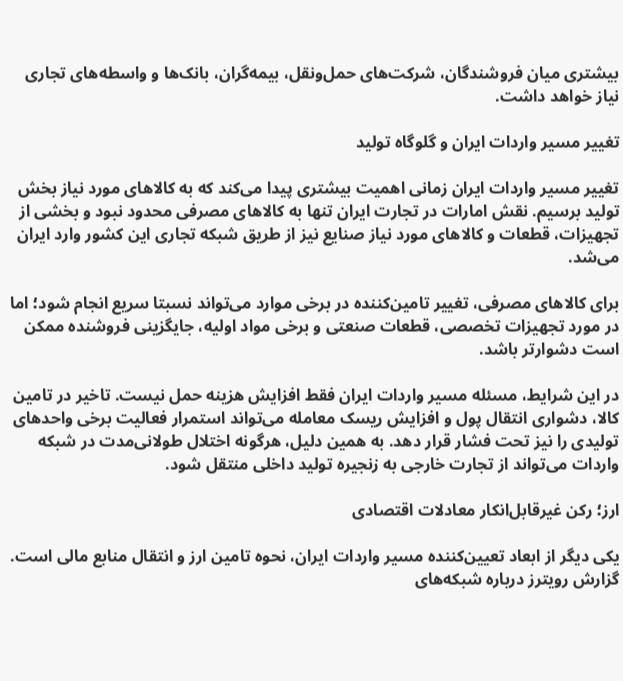بیشتری میان فروشندگان، شرکت‌های حمل‌ونقل، بیمه‌گران، بانک‌ها و واسطه‌های تجاری نیاز خواهد داشت.

تغییر مسیر واردات ایران و گلوگاه تولید

تغییر مسیر واردات ایران زمانی اهمیت بیشتری پیدا می‌کند که به کالاهای مورد نیاز بخش تولید برسیم. نقش امارات در تجارت ایران تنها به کالاهای مصرفی محدود نبود و بخشی از تجهیزات، قطعات و کالاهای مورد نیاز صنایع نیز از طریق شبکه تجاری این کشور وارد ایران می‌شد.

برای کالاهای مصرفی، تغییر تامین‌کننده در برخی موارد می‌تواند نسبتا سریع انجام شود؛ اما در مورد تجهیزات تخصصی، قطعات صنعتی و برخی مواد اولیه، جایگزینی فروشنده ممکن است دشوارتر باشد.

در این شرایط، مسئله مسیر واردات ایران فقط افزایش هزینه حمل نیست. تاخیر در تامین کالا، دشواری انتقال پول و افزایش ریسک معامله می‌تواند استمرار فعالیت برخی واحدهای تولیدی را نیز تحت فشار قرار دهد. به همین دلیل، هرگونه اختلال طولانی‌مدت در شبکه واردات می‌تواند از تجارت خارجی به زنجیره تولید داخلی منتقل شود.

ارز؛ رکن غیرقابل‌انکار معادلات اقتصادی

یکی دیگر از ابعاد تعیین‌کننده مسیر واردات ایران، نحوه تامین ارز و انتقال منابع مالی است. گزارش رویترز درباره شبکه‌های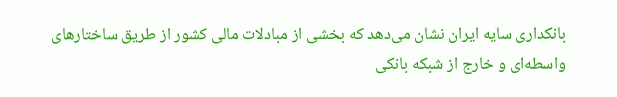بانکداری سایه ایران نشان می‌دهد که بخشی از مبادلات مالی کشور از طریق ساختارهای واسطه‌ای و خارج از شبکه بانکی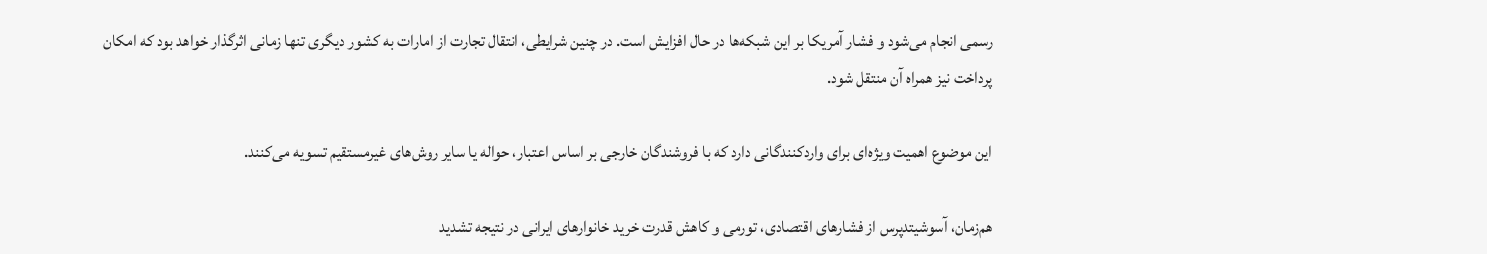رسمی انجام می‌شود و فشار آمریکا بر این شبکه‌ها در حال افزایش است. در چنین شرایطی، انتقال تجارت از امارات به کشور دیگری تنها زمانی اثرگذار خواهد بود که امکان پرداخت نیز همراه آن منتقل شود.

این موضوع اهمیت ویژه‌ای برای واردکنندگانی دارد که با فروشندگان خارجی بر اساس اعتبار، حواله یا سایر روش‌های غیرمستقیم تسویه می‌کنند.

هم‌زمان، آسوشیتدپرس از فشارهای اقتصادی، تورمی و کاهش قدرت خرید خانوارهای ایرانی در نتیجه تشدید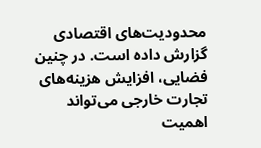محدودیت‌های اقتصادی گزارش داده است. در چنین فضایی، افزایش هزینه‌های تجارت خارجی می‌تواند اهمیت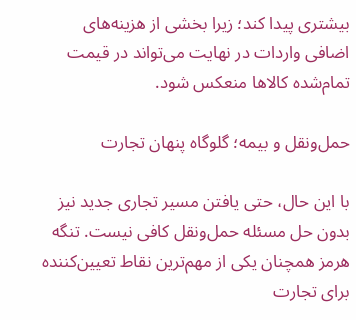بیشتری پیدا کند؛ زیرا بخشی از هزینه‌های اضافی واردات در نهایت می‌تواند در قیمت تمام‌شده کالاها منعکس شود.

حمل‌ونقل و بیمه؛ گلوگاه پنهان تجارت

با این حال، حتی یافتن مسیر تجاری جدید نیز بدون حل مسئله حمل‌ونقل کافی نیست. تنگه هرمز همچنان یکی از مهم‌ترین نقاط تعیین‌کننده برای تجارت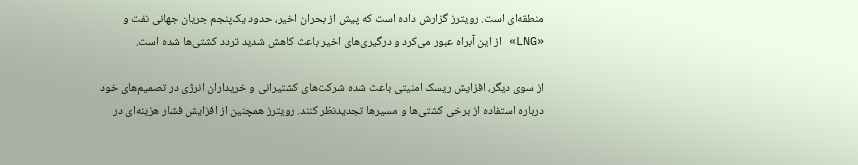منطقه‌ای است. رویترز گزارش داده است که پیش از بحران اخیر، حدود یک‌پنجم جریان جهانی نفت و «LNG» از این آبراه عبور می‌کرد و درگیری‌های اخیر باعث کاهش شدید تردد کشتی‌ها شده است.

از سوی دیگر، افزایش ریسک امنیتی باعث شده شرکت‌های کشتیرانی و خریداران انرژی در تصمیم‌های خود درباره استفاده از برخی کشتی‌ها و مسیرها تجدیدنظر کنند. رویترز همچنین از افزایش فشار هزینه‌ای در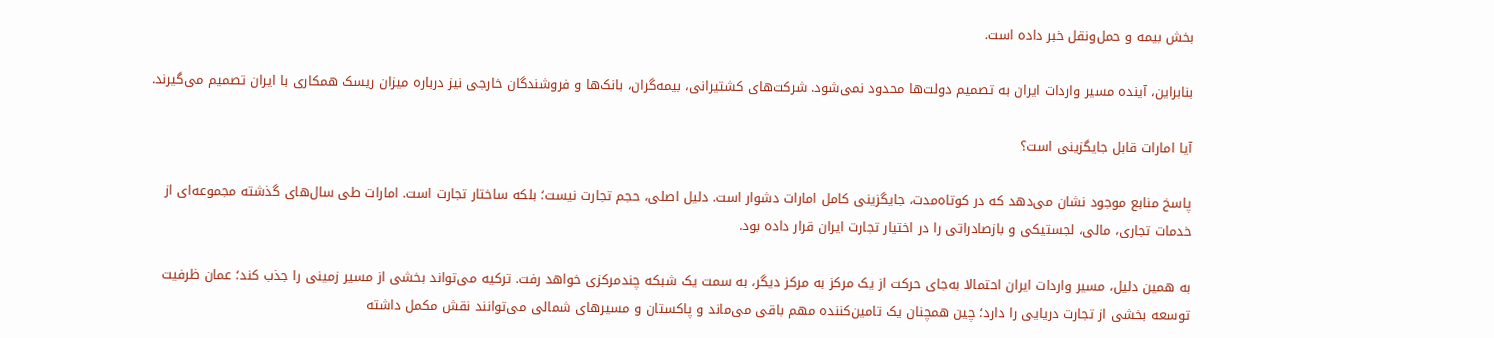بخش بیمه و حمل‌ونقل خبر داده است.

بنابراین، آینده مسیر واردات ایران به تصمیم دولت‌ها محدود نمی‌شود. شرکت‌های کشتیرانی، بیمه‌گران، بانک‌ها و فروشندگان خارجی نیز درباره میزان ریسک همکاری با ایران تصمیم می‌گیرند.

آیا امارات قابل جایگزینی است؟

پاسخ منابع موجود نشان می‌دهد که در کوتاه‌مدت، جایگزینی کامل امارات دشوار است. دلیل اصلی، حجم تجارت نیست؛ بلکه ساختار تجارت است. امارات طی سال‌های گذشته مجموعه‌ای از خدمات تجاری، مالی، لجستیکی و بازصادراتی را در اختیار تجارت ایران قرار داده بود.

به همین دلیل، مسیر واردات ایران احتمالا به‌جای حرکت از یک مرکز به مرکز دیگر، به سمت یک شبکه چندمرکزی خواهد رفت. ترکیه می‌تواند بخشی از مسیر زمینی را جذب کند؛ عمان ظرفیت توسعه بخشی از تجارت دریایی را دارد؛ چین همچنان یک تامین‌کننده مهم باقی می‌ماند و پاکستان و مسیرهای شمالی می‌توانند نقش مکمل داشته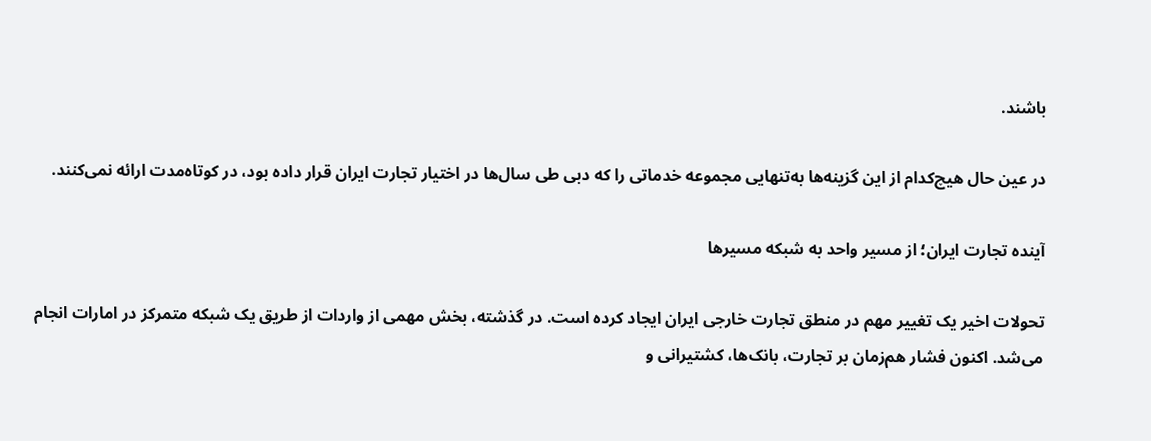باشند.

در عین حال هیچ‌کدام از این گزینه‌ها به‌تنهایی مجموعه خدماتی را که دبی طی سال‌ها در اختیار تجارت ایران قرار داده بود، در کوتاه‌مدت ارائه نمی‌کنند.

آینده تجارت ایران؛ از مسیر واحد به شبکه مسیرها

تحولات اخیر یک تغییر مهم در منطق تجارت خارجی ایران ایجاد کرده است. در گذشته، بخش مهمی از واردات از طریق یک شبکه متمرکز در امارات انجام می‌شد. اکنون فشار هم‌زمان بر تجارت، بانک‌ها، کشتیرانی و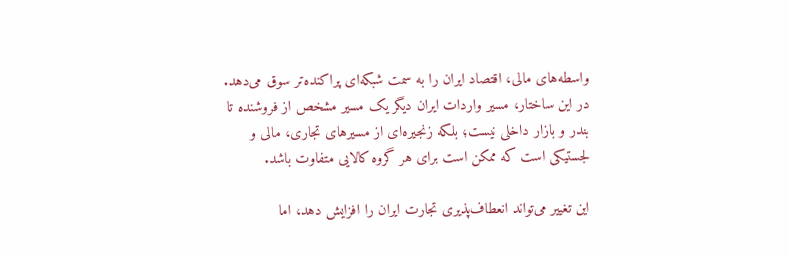واسطه‌های مالی، اقتصاد ایران را به سمت شبکه‌ای پراکنده‌تر سوق می‌دهد. در این ساختار، مسیر واردات ایران دیگر یک مسیر مشخص از فروشنده تا بندر و بازار داخلی نیست؛ بلکه زنجیره‌ای از مسیرهای تجاری، مالی و لجستیکی است که ممکن است برای هر گروه کالایی متفاوت باشد.

این تغییر می‌تواند انعطاف‌پذیری تجارت ایران را افزایش دهد، اما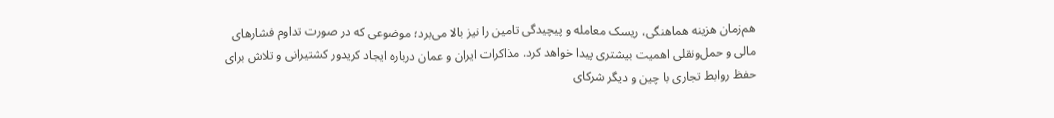هم‌زمان هزینه هماهنگی، ریسک معامله و پیچیدگی تامین را نیز بالا می‌برد؛ موضوعی که در صورت تداوم فشارهای مالی و حمل‌ونقلی اهمیت بیشتری پیدا خواهد کرد. مذاکرات ایران و عمان درباره ایجاد کریدور کشتیرانی و تلاش برای حفظ روابط تجاری با چین و دیگر شرکای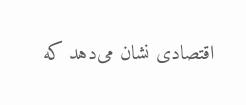اقتصادی نشان می‌دهد که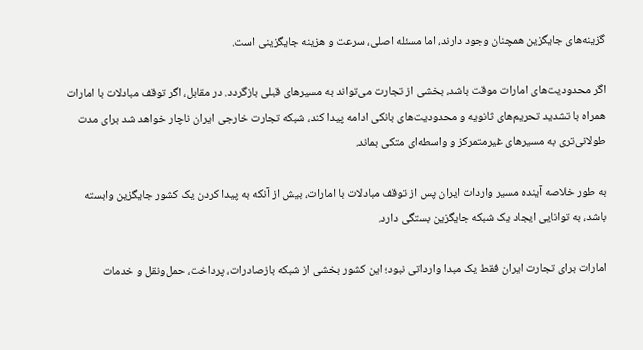گزینه‌های جایگزین همچنان وجود دارند، اما مسئله اصلی، سرعت و هزینه جایگزینی است.

اگر محدودیت‌های امارات موقت باشد، بخشی از تجارت می‌تواند به مسیرهای قبلی بازگردد. در مقابل، اگر توقف مبادلات با امارات همراه با تشدید تحریم‌های ثانویه و محدودیت‌های بانکی ادامه پیدا کند، شبکه تجارت خارجی ایران ناچار خواهد شد برای مدت طولانی‌تری به مسیرهای غیرمتمرکز و واسطه‌ای متکی بماند.

به طور خلاصه آینده مسیر واردات ایران پس از توقف مبادلات با امارات، بیش از آنکه به پیدا کردن یک کشور جایگزین وابسته باشد، به توانایی ایجاد یک شبکه جایگزین بستگی دارد.

امارات برای تجارت ایران فقط یک مبدا وارداتی نبود؛ این کشور بخشی از شبکه بازصادرات، پرداخت، حمل‌ونقل و خدمات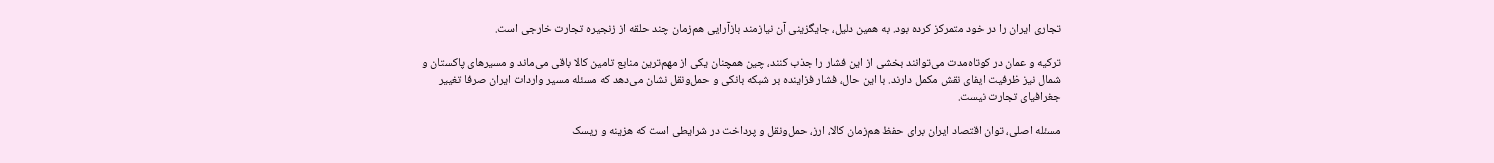تجاری ایران را در خود متمرکز کرده بود. به همین دلیل، جایگزینی آن نیازمند بازآرایی هم‌زمان چند حلقه از زنجیره تجارت خارجی است.

ترکیه و عمان در کوتاه‌مدت می‌توانند بخشی از این فشار را جذب کنند، چین همچنان یکی از مهم‌ترین منابع تامین کالا باقی می‌ماند و مسیرهای پاکستان و شمال نیز ظرفیت ایفای نقش مکمل دارند. با این حال، فشار فزاینده بر شبکه بانکی و حمل‌ونقل نشان می‌دهد که مسئله مسیر واردات ایران صرفا تغییر جغرافیای تجارت نیست.

مسئله اصلی، توان اقتصاد ایران برای حفظ هم‌زمان کالا، ارز، حمل‌ونقل و پرداخت در شرایطی است که هزینه و ریسک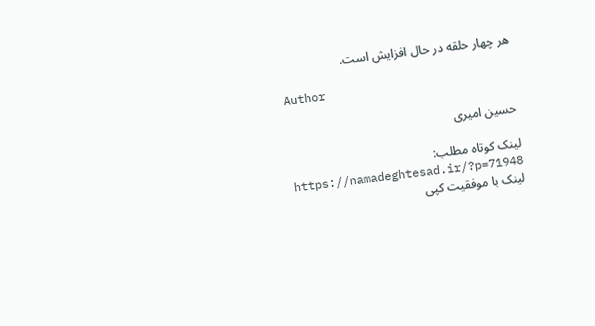هر چهار حلقه در حال افزایش است.

Author

حسین امیری

لینک کوتاه مطلب:
https://namadeghtesad.ir/?p=71948
لینک با موفقیت کپی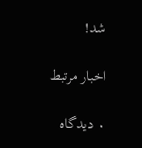شد!

اخبار مرتبط

۰ دیدگاه